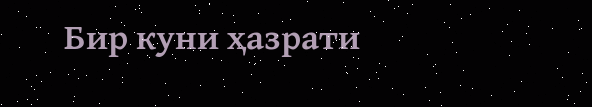Бир куни ҳазрати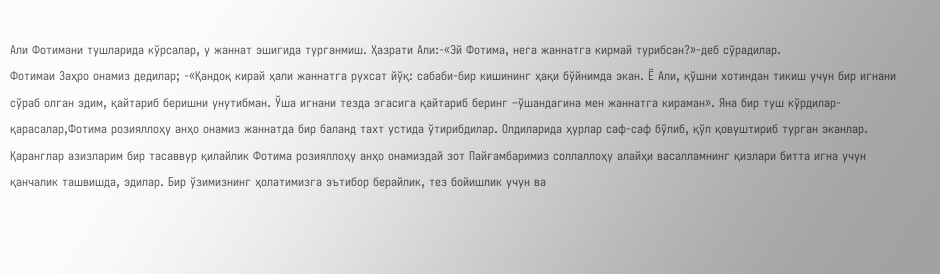Али Фотимани тушларида кўрсалар, у жаннат эшигида турганмиш. Ҳазрати Али:-«Эй Фотима, нега жаннатга кирмай турибсан?»-деб сўрадилар.
Фотимаи Заҳро онамиз дедилар; -«Қандоқ кирай ҳали жаннатга рухсат йўқ: сабаби-бир кишининг ҳақи бўйнимда экан. Ё Али, қўшни хотиндан тикиш учун бир игнани сўраб олган эдим, қайтариб беришни унутибман. Ўша игнани тезда эгасига қайтариб беринг –ўшандагина мен жаннатга кираман». Яна бир туш кўрдилар-қарасалар,Фотима розияллоҳу анҳо онамиз жаннатда бир баланд тахт устида ўтирибдилар. Олдиларида ҳурлар саф-саф бўлиб, қўл қовуштириб турган эканлар.
Қаранглар азизларим бир тасаввур қилайлик Фотима розияллоҳу анҳо онамиздай зот Пайғамбаримиз соллаллоҳу алайҳи васалламнинг қизлари битта игна учун қанчалик ташвишда, эдилар. Бир ўзимизнинг ҳолатимизга эътибор берайлик, тез бойишлик учун ва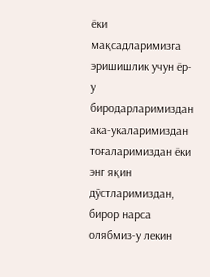ёки мақсадларимизга эришишлик учун ёр-у биродарларимиздан ака-укаларимиздан тоғаларимиздан ёки энг яқин дўстларимиздан, бирор нарса олябмиз-у лекин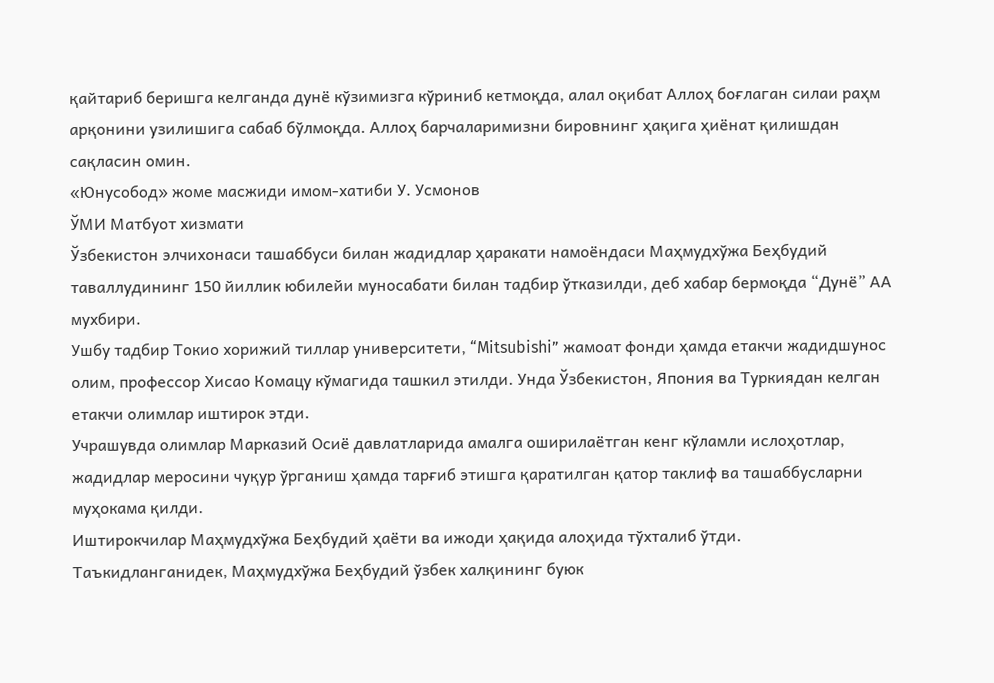қайтариб беришга келганда дунё кўзимизга кўриниб кетмоқда, алал оқибат Аллоҳ боғлаган силаи раҳм арқонини узилишига сабаб бўлмоқда. Аллоҳ барчаларимизни бировнинг ҳақига ҳиёнат қилишдан сақласин омин.
«Юнусобод» жоме масжиди имом-хатиби У. Усмонов
ЎМИ Матбуот хизмати
Ўзбекистон элчихонаси ташаббуси билан жадидлар ҳаракати намоёндаси Маҳмудхўжа Беҳбудий таваллудининг 150 йиллик юбилейи муносабати билан тадбир ўтказилди, деб хабар бермоқда “Дунё” АА мухбири.
Ушбу тадбир Токио хорижий тиллар университети, “Mitsubishi” жамоат фонди ҳамда етакчи жадидшунос олим, профессор Хисао Комацу кўмагида ташкил этилди. Унда Ўзбекистон, Япония ва Туркиядан келган етакчи олимлар иштирок этди.
Учрашувда олимлар Марказий Осиё давлатларида амалга оширилаётган кенг кўламли ислоҳотлар, жадидлар меросини чуқур ўрганиш ҳамда тарғиб этишга қаратилган қатор таклиф ва ташаббусларни муҳокама қилди.
Иштирокчилар Маҳмудхўжа Беҳбудий ҳаёти ва ижоди ҳақида алоҳида тўхталиб ўтди. Таъкидланганидек, Маҳмудхўжа Беҳбудий ўзбек халқининг буюк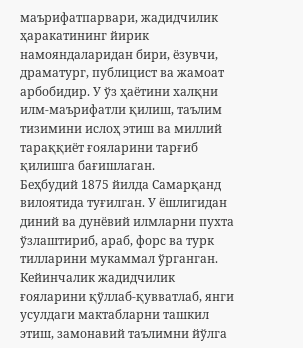маърифатпарвари, жадидчилик ҳаракатининг йирик намояндаларидан бири, ёзувчи, драматург, публицист ва жамоат арбобидир. У ўз ҳаётини халқни илм-маърифатли қилиш, таълим тизимини ислоҳ этиш ва миллий тараққиёт ғояларини тарғиб қилишга бағишлаган.
Беҳбудий 1875 йилда Самарқанд вилоятида туғилган. У ёшлигидан диний ва дунёвий илмларни пухта ўзлаштириб, араб, форс ва турк тилларини мукаммал ўрганган. Кейинчалик жадидчилик ғояларини қўллаб-қувватлаб, янги усулдаги мактабларни ташкил этиш, замонавий таълимни йўлга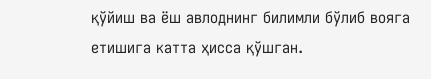қўйиш ва ёш авлоднинг билимли бўлиб вояга етишига катта ҳисса қўшган.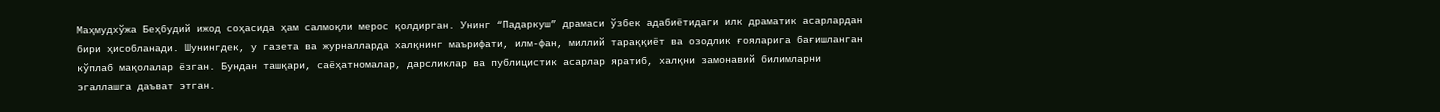Маҳмудхўжа Беҳбудий ижод соҳасида ҳам салмоқли мерос қолдирган. Унинг “Падаркуш” драмаси ўзбек адабиётидаги илк драматик асарлардан бири ҳисобланади. Шунингдек, у газета ва журналларда халқнинг маърифати, илм-фан, миллий тараққиёт ва озодлик ғояларига бағишланган кўплаб мақолалар ёзган. Бундан ташқари, саёҳатномалар, дарсликлар ва публицистик асарлар яратиб, халқни замонавий билимларни эгаллашга даъват этган.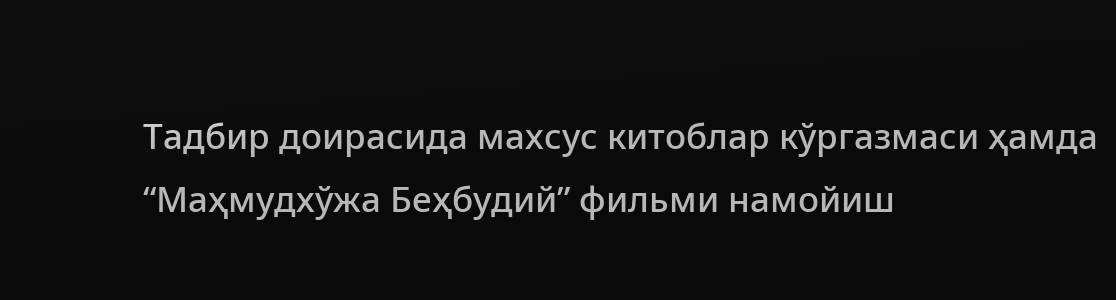Тадбир доирасида махсус китоблар кўргазмаси ҳамда “Маҳмудхўжа Беҳбудий” фильми намойиш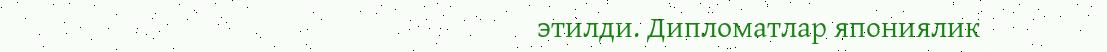этилди. Дипломатлар япониялик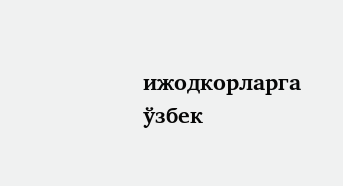ижодкорларга ўзбек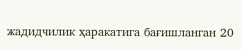жадидчилик ҳаракатига бағишланган 20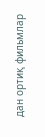дан ортиқ фильмлар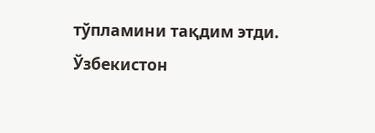тўпламини тақдим этди.
Ўзбекистон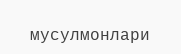мусулмонлари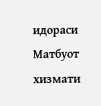идораси Матбуот хизмати